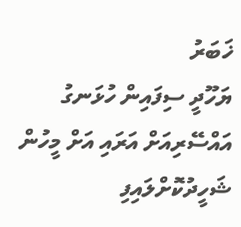ޚަބަރު
ޔަހޫދީ ސިފައިން ހުޅަނގު އައްސޭރިއަށް އަރައި އަށް މީހުން ޝަހީދުކޮށްލައިފި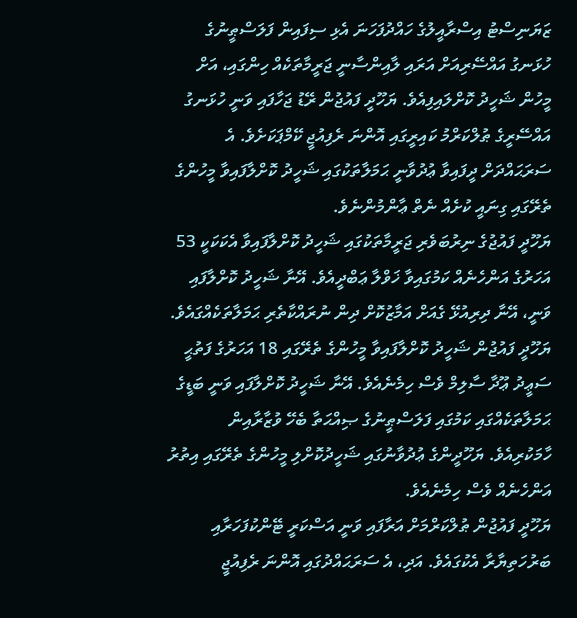ޒަޔަނިސްޓު އިސްރާއީލުގެ ހައްދުފަހަނަ އެޅި ސިފައިން ފަލަސްޠީނުގެ ހުޅަނގު އައްސޭރިއަށް އަރައި ލާއިންސާނީ ޖަރީމާތަކެއް ހިންގައި، އަށް މީހުން ޝަހީދު ކޮށްލައިފިއެވެ. ޔަހޫދީ ފައުޖުން ރޭޑު ޖަހާފައި ވަނީ ހުޅަނގު އައްސޭރީގެ ޠުލްކަރްމު ކައިރީގައި އޮންނަ ރެފިއުޖީ ކޭމްޕަކަށެވެ. އެ ސަރަޙައްދަށް ދީފައިވާ ޢުދުވާނީ ޙަމަލާތަކުގައި ޝަހީދު ކޮށްލާފައިވާ މީހުންގެ ތެރޭގައި ގިނައީ ކުށެއް ނެތް ޢާންމުންނެވެ.
ޔަހޫދީ ފައުޖުގެ ނިރުބަވެރި ޖަރީމާތަކުގައި ޝަހީދު ކޮށްލާފައިވާ އެކަކަކީ 53 އަހަރުގެ އަންހެނެއް ކަމުގައިވާ ޚަވްލާ ޢަބްދީއެވެ. އޭނާ ޝަހީދު ކޮށްލާފައި ވަނީ، އޭނާ ދިރިއުޅޭ ގެއަށް އަމާޒުކޮށް ދިން ނުރައްކާތެރި ޙަމަލާތަކެއްގައެވެ. ޔަހޫދީ ފައުޖުން ޝަހީދު ކޮށްލާފައިވާ މީހުންގެ ތެރޭގައި 18 އަހަރުގެ ފަތުޙީ ސަޢީދު ޢޫދާ ސާލިމް ވެސް ހިމެނެއެވެ. އޭނާ ޝަހީދު ކޮށްލާފައި ވަނީ ބަޑީގެ ޙަމަލާތަކެއްގައި ކަމުގައި ފަލަސްޠީނުގެ ޞިއްޙަތާ ބެހޭ ވުޒާރާއިން ހާމަކުރިއެވެ. ޔަހޫދީންގެ ޢުދުވާނުގައި ޝަހީދުކޮށްލި މީހުންގެ ތެރޭގައި އިތުރު އަންހެނެއް ވެސް ހިމެނެއެވެ.
ޔަހޫދީ ފައުޖުން ޠުލްކަރްމަށް އަރާފައި ވަނީ އަސްކަރީ ޓޭންކުފަހަރާއި ބަރުހަތިޔާރާ އެކުގައެވެ. އަދި، އެ ސަރަޙައްދުގައި އޮންނަ ރެފިއުޖީ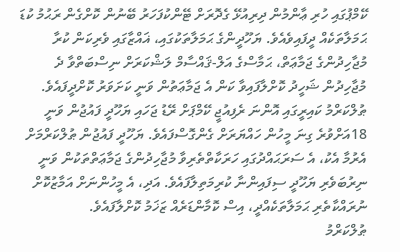ކޭމްޕުގައި ހުރި ޢާންމުން ދިރިއުޅޭ ގެދޮރަށް ޓޭންކުފަހަރު ބޭނުން ކޮށްގެން ރަޙުމު ކުޑަ ޙަމަލާތަކެއް ދީފައިވެއެވެ. ޔަހޫދީންގެ ޙަމަލާތަކުގައި، ޣައްޒާގައި ވެރިކަން ކުރާ މުޖާހިދުންގެ ޖަމާޢަތް، ޙަމާސްގެ އަލް-ޤައްސާމް ލަޝްކަރަށް ނިސްބަތްވާ ދެ މުޖާހިދުން ޝަހީދު ކޮށްލާފައިވާ ކަން އެ ޖަމާޢަތުން ވަނީ ކަށަވަރު ކޮށްދީފައެވެ.
ޠުލްކަރްމު ކައިރީގައި އޮންނަ ރެފިއުޖީ ކޭމްޕަށް ރޭޑު ޖަހައި ޔަހޫދީ ފައުޖުން ވަނީ 18އަށްވުރެ ގިނަ މީހުން ހައްޔަރަށް ގެންގޮސްފައެވެ. ޔަހޫދީ ފައުޖުން ޠުލްކަރްމަށް އެރުމާ އެކު، އެ ސަރަޙައްދުގައި ހަރަކާތްތެރިވާ މުޖާހިދުންގެ ޖަމާޢަތްތަކުން ވަނީ ނިރުބަވެރި ޔަހޫދީ ސިފައިންނާ ކުރިމަތިލާފައެވެ. އަދި، އެ މީހުންނަށް އަމާޒުކޮށް ނުރައްކާތެރި ޙަމަލާތަކެއްދީ، އިސް ކޮމާންޑަރެއް ޒަޚަމު ކޮށްލާފައެވެ.
ޠުލްކަރްމު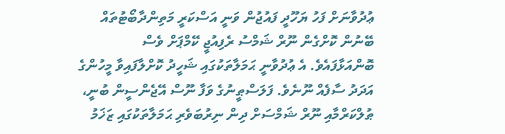ޢުދުވާނަށް ފަހު ޔަހޫދީ ފައުޖުން ވަނީ އަސްކަރީ މަތިންދާބޯޓުތައް ބޭނުން ކޮށްގެން ނޫރް ޝަމްސު ރެފިއުޖީ ކޭމްޕަށް ވެސް ބޮންއަޅާފައެވެ. އެ ޢުދުވާނީ ޙަމަލާތަކުގައި ޝަހީދު ކޮށްލާފައިވާ މީހުންގެ އަދަދު ސާފެއް ނޫނެވެ. ފަލަސްޠީނުގެ ވަފާ ނޫސް އޭޖެންސީން ބުނީ، ޠުލްކަރްމާއި ނޫރް ޝަމްސަށް ދިން ނިރުބަވެރި ޙަމަލާތަކުގައި ޒަޚަމު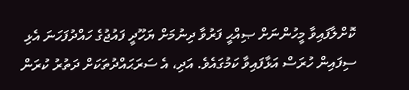ކޮށްލާފައިވާ މީހުންނަށް ޞިއްޙީ ފަރުވާ ދިނުމަށް ޔަހޫދީ ފައުޖުގެ ހައްދުފަހަނަ އެޅި ސިފައިން ހުރަސް އަޅާފައިވާ ކަމުގައެވެ. އަދި، އެ ސަރަޙައްދުތަކަށް ދަތުރު ކުރަން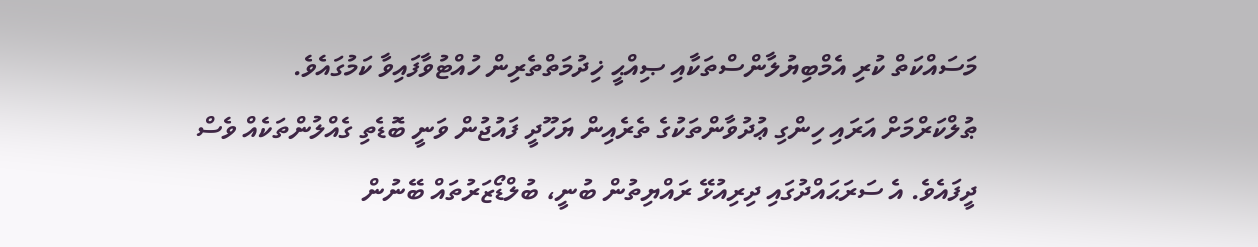މަސައްކަތް ކުރި އެމްބިޔުލާންސްތަކާއި ޞިއްޙީ ޚިދުމަތްތެރިން ހުއްޓުވާފައިވާ ކަމުގައެވެ.
ޠުލްކަރްމަށް އަރައި ހިންގި ޢުދުވާންތަކުގެ ތެރެއިން ޔަހޫދީ ފައުޖުން ވަނީ ބޮޑެތި ގެއްލުންތަކެއް ވެސް ދީފައެވެ. އެ ސަރަޙައްދުގައި ދިރިއުޅޭ ރައްޔިތުން ބުނީ، ބުލްޑޯޒަރުތައް ބޭނުން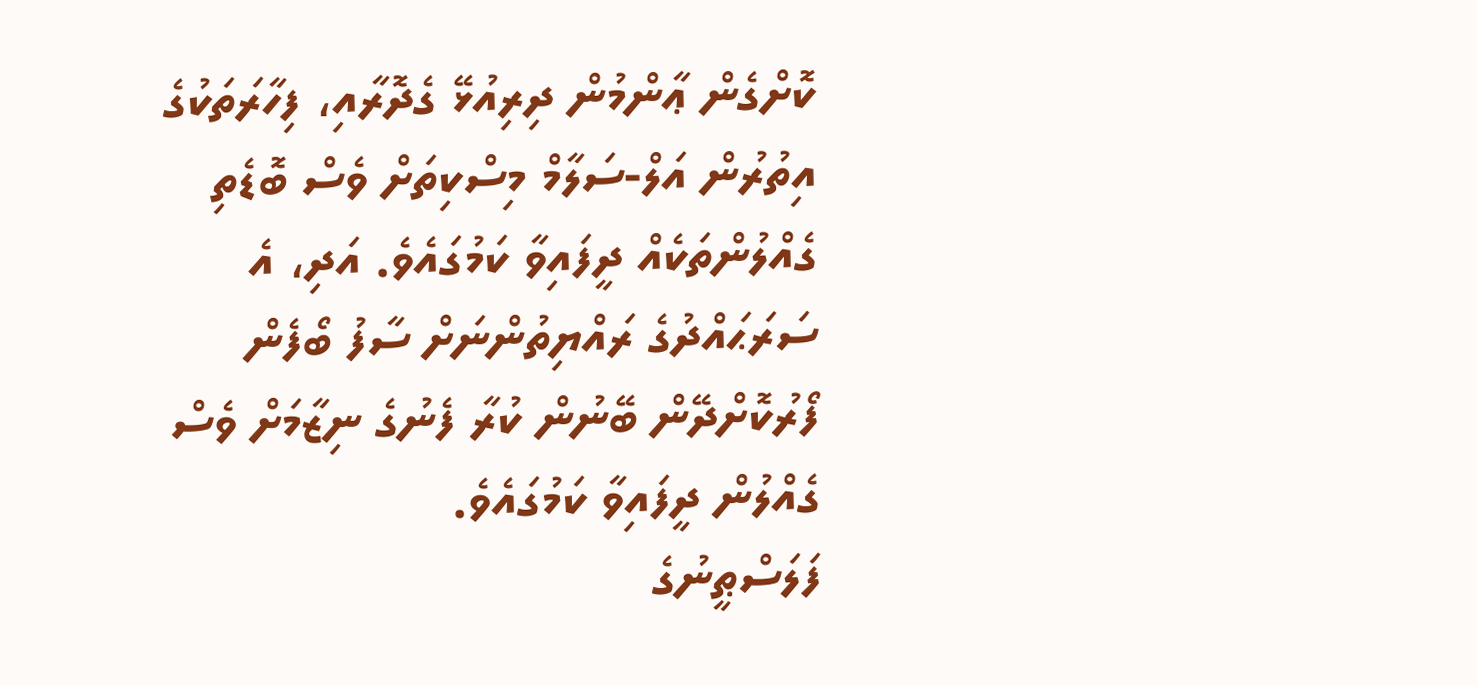ކޮށްގެން ޢާންމުން ދިރިއުޅޭ ގެދޮރާއި، ފިހާރަތަކުގެ އިތުރުން އަލް-ސަލާމް މިސްކިތަށް ވެސް ބޮޑެތި ގެއްލުންތަކެއް ދީފައިވާ ކަމުގައެވެ. އަދި، އެ ސަރަޙައްދުގެ ރައްޔިތުންނަށް ސާފު ބޯފެން ފޯރުކޮށްދޭން ބޭނުން ކުރާ ފެނުގެ ނިޒާމަށް ވެސް ގެއްލުން ދީފައިވާ ކަމުގައެވެ.
ފަލަސްޠީނުގެ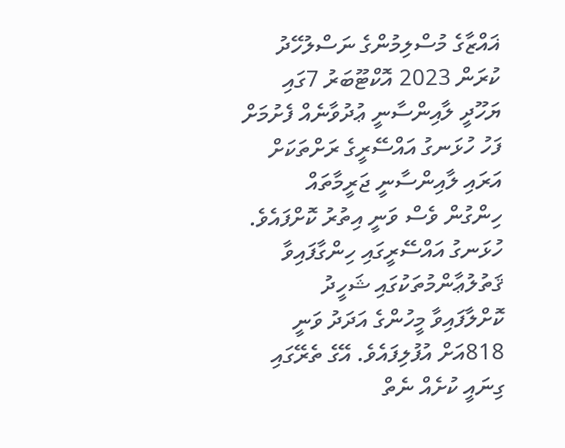ޣައްޒާގެ މުސްލިމުންގެ ނަސްލުހޭދު ކުރަން 2023 އޮކްޓޫބަރު 7ގައި ޔަހޫދީ ލާއިންސާނީ ޢުދުވާނެއް ފެށުމަށް ފަހު ހުޅަނގު އައްސޭރީގެ ރަށްތަކަށް އަރައި ލާއިންސާނީ ޖަރީމާތައް ހިންގުން ވެސް ވަނީ އިތުރު ކޮށްފައެވެ. ހުޅަނގު އައްސޭރީގައި ހިންގާފައިވާ ޤަތުލުޢާންމުތަކުގައި ޝަހީދު ކޮށްލާފައިވާ މީހުންގެ އަދަދު ވަނީ 818އަށް އުފުލިފައެވެ. އޭގެ ތެރޭގައި ގިނައީ ކުށެއް ނެތް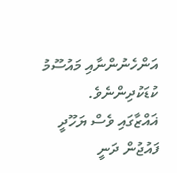އަންހެނުންނާއި މައުސޫމު ކުޑަކުދިންނެވެ.
ޣައްޒާގައި ވެސް ޔަހޫދީ ފައުޖުން ދަނީ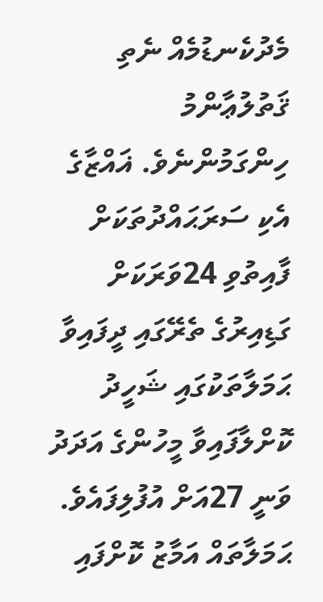މެދުކެނޑުމެއް ނެތި ޤަތުލުޢާންމު ހިންގަމުންނެވެ. ޣައްޒާގެ އެކި ސަރަޙައްދުތަކަށް ފާއިތުވި 24ވަރަކަށް ގަޑިއިރުގެ ތެރޭގައި ދީފައިވާ ޙަމަލާތަކުގައި ޝަހީދު ކޮށްލާފައިވާ މީހުންގެ އަދަދު ވަނީ 27އަށް އުފުލިފައެވެ. ޙަމަލާތައް އަމާޒު ކޮށްފައި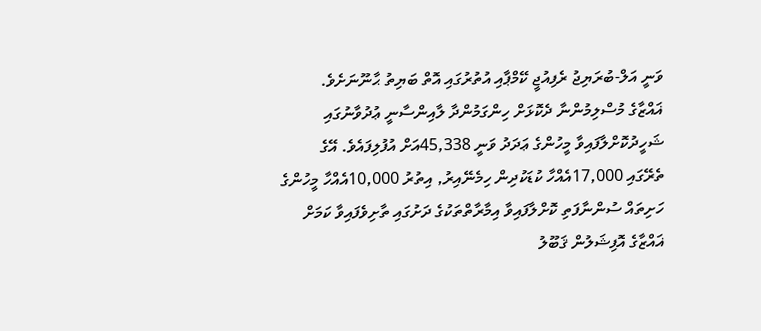ވަނީ އަލް-ބުރަޔިޖު ރެފިއުޖީ ކޭމްޕާއި އުތުރުގައި އޮތް ބަޔިތު ޙާނޫނަށެވެ.
ޣައްޒާގެ މުސްލިމުންނާ ދެކޮޅަށް ހިންގަމުންދާ ލާއިންސާނީ ޢުދުވާނުގައި ޝަހީދުކޮށްލާފައިވާ މީހުންގެ ޢަދަދު ވަނީ 45,338އަށް އުފުލިފައެވެ. އޭގެ ތެރޭގައި 17,000އެއްހާ ކުޑަކުދިން ހިމެނޭއިރު, އިތުރު 10,000އެއްހާ މީހުންގެ ހަށިތައް ސުންނާފަތި ކޮށްލާފައިވާ އިމާރާތްތަކުގެ ދަށުގައި ތާށިވެފައިވާ ކަމަށް ޣައްޒާގެ އޮފިޝަލުން ޤަބޫލު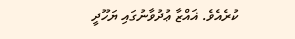ކުރެއެވެ. ޣައްޒާ ޢުދުވާނުގައި ޔަހޫދީ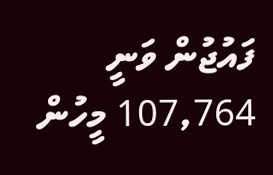ފައުޖުން ވަނީ 107,764 މީހުން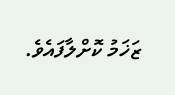ޒަޚަމު ކޮށްލާފައެވެ.